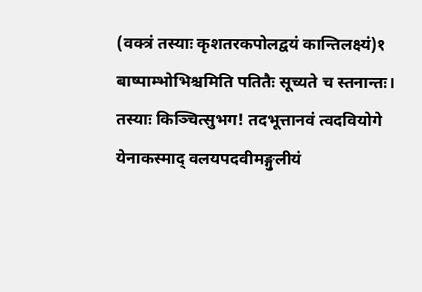(वक्त्रं तस्याः कृशतरकपोलद्वयं कान्तिलक्ष्यं)१ बाष्पाम्भोभिश्चमिति पतितैः सूच्यते च स्तनान्तः।
तस्याः किञ्चित्सुभग! तदभूत्तानवं त्वदवियोगे येनाकस्माद् वलयपदवीमङ्गुलीयं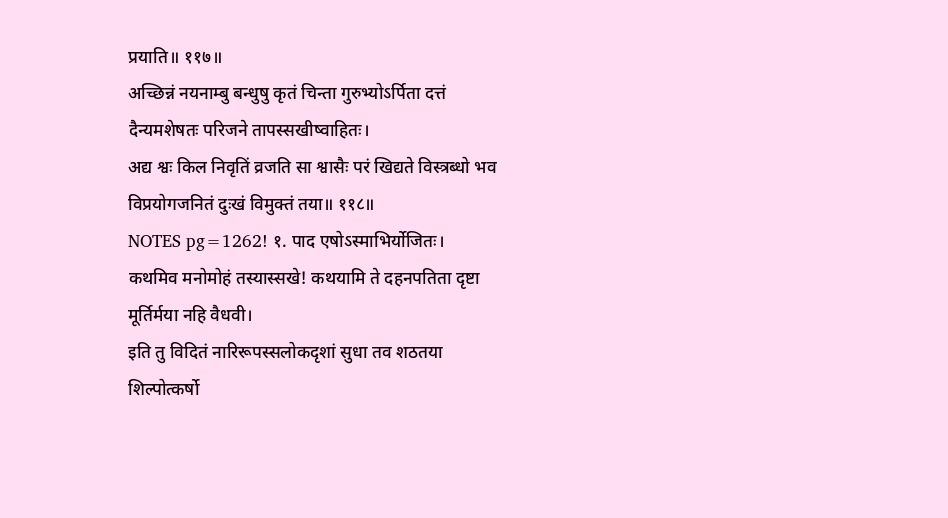प्रयाति॥ ११७॥
अच्छिन्नं नयनाम्बु बन्धुषु कृतं चिन्ता गुरुभ्योऽर्पिता दत्तं दैन्यमशेषतः परिजने तापस्सखीष्वाहितः।
अद्य श्वः किल निवृतिं व्रजति सा श्वासैः परं खिद्यते विस्त्रब्धो भव विप्रयोगजनितं दुःखं विमुक्तं तया॥ ११८॥
NOTES pg=1262! १. पाद एषोऽस्माभिर्योजितः।
कथमिव मनोमोहं तस्यास्सखे! कथयामि ते दहनपतिता दृष्टा मूर्तिर्मया नहि वैधवी।
इति तु विदितं नारिरूपस्सलोकदृशां सुधा तव शठतया शिल्पोत्कर्षो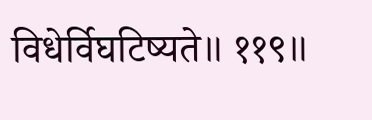विधेर्विघटिष्यते॥ ११९॥